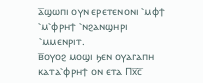ⲁ̅ϣⲱⲡⲓ ⲟⲩⲛ ⲉⲣⲉⲧⲉⲛⲟⲛⲓ ⳿ⲙⲫϯ ⳿ⲙ⳿ⲫⲣⲏϯ ⳿ⲛϩⲁⲛϣⲏⲣⲓ ⳿ⲙⲙⲉⲛⲣⲓⲧ.
ⲃ̅ⲟⲩⲟϩ ⲙⲟϣⲓ ϧⲉⲛ ⲟⲩⲁⲅⲁⲡⲏ ⲕⲁⲧⲁ⳿ⲫⲣⲏϯ ⲟⲛ ⲉⲧⲁ Ⲡⲭ̅ⲥ̅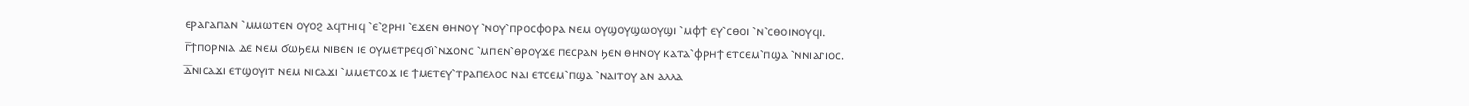ⲉⲣⲁⲅⲁⲡⲁⲛ ⳿ⲙⲙⲱⲧⲉⲛ ⲟⲩⲟϩ ⲁϥⲧⲏⲓϥ ⳿ⲉ⳿ϩⲣⲏⲓ ⳿ⲉϫⲉⲛ ⲑⲏⲛⲟⲩ ⳿ⲛⲟⲩ⳿ⲡⲣⲟⲥⲫⲟⲣⲁ ⲛⲉⲙ ⲟⲩϣⲟⲩϣⲱⲟⲩϣⲓ ⳿ⲙⲫϯ ⲉⲩ⳿ⲥⲑⲟⲓ ⳿ⲛ⳿ⲥⲑⲟⲓⲛⲟⲩϥⲓ.
ⲅ̅ϯⲡⲟⲣⲛⲓⲁ ⲇⲉ ⲛⲉⲙ ϭⲱϧⲉⲙ ⲛⲓⲃⲉⲛ ⲓⲉ ⲟⲩⲙⲉⲧⲣⲉϥϭⲓ⳿ⲛϫⲟⲛⲥ ⳿ⲙⲡⲉⲛ⳿ⲑⲣⲟⲩϫⲉ ⲡⲉⲥⲣⲁⲛ ϧⲉⲛ ⲑⲏⲛⲟⲩ ⲕⲁⲧⲁ⳿ⲫⲣⲏϯ ⲉⲧⲥⲉⲙ⳿ⲡϣⲁ ⳿ⲛⲛⲓⲁⲅⲓⲟⲥ.
ⲇ̅ⲛⲓⲥⲁϫⲓ ⲉⲧϣⲟⲩⲓⲧ ⲛⲉⲙ ⲛⲓⲥⲁϫⲓ ⳿ⲙⲙⲉⲧⲥⲟϫ ⲓⲉ ϯⲙⲉⲧⲉⲩ⳿ⲧⲣⲁⲡⲉⲗⲟⲥ ⲛⲁⲓ ⲉⲧⲥⲉⲙ⳿ⲡϣⲁ ⳿ⲛⲁⲓⲧⲟⲩ ⲁⲛ ⲁⲗⲗⲁ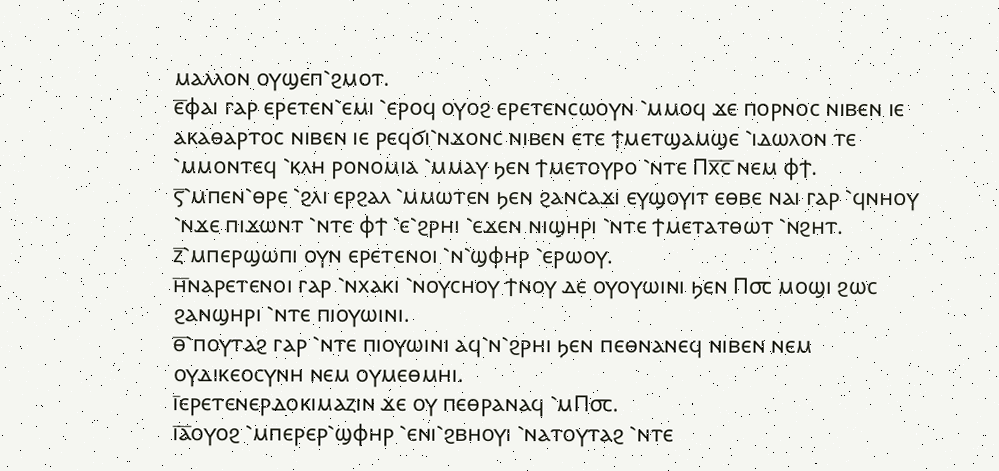ⲙⲁⲗⲗⲟⲛ ⲟⲩϣⲉⲡ⳿ϩⲙⲟⲧ.
ⲉ̅ⲫⲁⲓ ⲅⲁⲣ ⲉⲣⲉⲧⲉⲛ⳿ⲉⲙⲓ ⳿ⲉⲣⲟϥ ⲟⲩⲟϩ ⲉⲣⲉⲧⲉⲛⲥⲱⲟⲩⲛ ⳿ⲙⲙⲟϥ ϫⲉ ⲡⲟⲣⲛⲟⲥ ⲛⲓⲃⲉⲛ ⲓⲉ ⲁⲕⲁⲑⲁⲣⲧⲟⲥ ⲛⲓⲃⲉⲛ ⲓⲉ ⲣⲉϥϭⲓ⳿ⲛϫⲟⲛⲥ ⲛⲓⲃⲉⲛ ⲉⲧⲉ ϯⲙⲉⲧϣⲁⲙϣⲉ ⳿ⲓⲇⲱⲗⲟⲛ ⲧⲉ ⳿ⲙⲙⲟⲛⲧⲉϥ ⳿ⲕⲗⲏ ⲣⲟⲛⲟⲙⲓⲁ ⳿ⲙⲙⲁⲩ ϧⲉⲛ ϯⲙⲉⲧⲟⲩⲣⲟ ⳿ⲛⲧⲉ Ⲡⲭ̅ⲥ̅ ⲛⲉⲙ ⲫϯ.
ⲋ̅⳿ⲙⲡⲉⲛ⳿ⲑⲣⲉ ⳿ϩⲗⲓ ⲉⲣϩⲁⲗ ⳿ⲙⲙⲱⲧⲉⲛ ϧⲉⲛ ϩⲁⲛⲥⲁϫⲓ ⲉⲩϣⲟⲩⲓⲧ ⲉⲑⲃⲉ ⲛⲁⲓ ⲅⲁⲣ ⳿ϥⲛⲏⲟⲩ ⳿ⲛϫⲉ ⲡⲓϫⲱⲛⲧ ⳿ⲛⲧⲉ ⲫϯ ⳿ⲉ⳿ϩⲣⲏⲓ ⳿ⲉϫⲉⲛ ⲛⲓϣⲏⲣⲓ ⳿ⲛⲧⲉ ϯⲙⲉⲧⲁⲧⲑⲱⲧ ⳿ⲛϩⲏⲧ.
ⲍ̅⳿ⲙⲡⲉⲣϣⲱⲡⲓ ⲟⲩⲛ ⲉⲣⲉⲧⲉⲛⲟⲓ ⳿ⲛ⳿ϣⲫⲏⲣ ⳿ⲉⲣⲱⲟⲩ.
ⲏ̅ⲛⲁⲣⲉⲧⲉⲛⲟⲓ ⲅⲁⲣ ⳿ⲛⲭⲁⲕⲓ ⳿ⲛⲟⲩⲥⲏⲟⲩ ϯⲛⲟⲩ ⲇⲉ ⲟⲩⲟⲩⲱⲓⲛⲓ ϧⲉⲛ Ⲡ⳪ ⲙⲟϣⲓ ϩⲱⲥ ϩⲁⲛϣⲏⲣⲓ ⳿ⲛⲧⲉ ⲡⲓⲟⲩⲱⲓⲛⲓ.
ⲑ̅⳿ⲡⲟⲩⲧⲁϩ ⲅⲁⲣ ⳿ⲛⲧⲉ ⲡⲓⲟⲩⲱⲓⲛⲓ ⲁϥ⳿ⲛ⳿ϩⲣⲏⲓ ϧⲉⲛ ⲡⲉⲑⲛⲁⲛⲉϥ ⲛⲓⲃⲉⲛ ⲛⲉⲙ ⲟⲩⲇⲓⲕⲉⲟⲥⲩⲛⲏ ⲛⲉⲙ ⲟⲩⲙⲉⲑⲙⲏⲓ.
ⲓ̅ⲉⲣⲉⲧⲉⲛⲉⲣⲇⲟⲕⲓⲙⲁⲍⲓⲛ ϫⲉ ⲟⲩ ⲡⲉⲑⲣⲁⲛⲁϥ ⳿ⲙⲠ⳪.
ⲓ̅ⲁ̅ⲟⲩⲟϩ ⳿ⲙⲡⲉⲣⲉⲣ⳿ϣⲫⲏⲣ ⳿ⲉⲛⲓ⳿ϩⲃⲏⲟⲩⲓ ⳿ⲛⲁⲧⲟⲩⲧⲁϩ ⳿ⲛⲧⲉ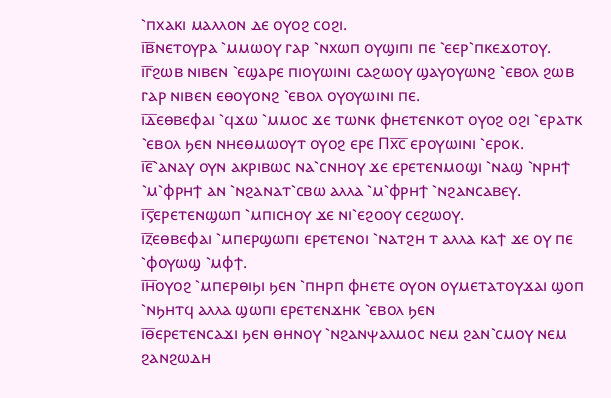⳿ⲡⲭⲁⲕⲓ ⲙⲁⲗⲗⲟⲛ ⲇⲉ ⲟⲩⲟϩ ⲥⲟϩⲓ.
ⲓ̅ⲃ̅ⲛⲉⲧⲟⲩⲣⲁ ⳿ⲙⲙⲱⲟⲩ ⲅⲁⲣ ⳿ⲛⲭⲱⲡ ⲟⲩϣⲓⲡⲓ ⲡⲉ ⳿ⲉⲉⲣ⳿ⲡⲕⲉϫⲟⲧⲟⲩ.
ⲓ̅ⲅ̅ϩⲱⲃ ⲛⲓⲃⲉⲛ ⳿ⲉϣⲁⲣⲉ ⲡⲓⲟⲩⲱⲓⲛⲓ ⲥⲁϩⲱⲟⲩ ϣⲁⲩⲟⲩⲱⲛϩ ⳿ⲉⲃⲟⲗ ϩⲱⲃ ⲅⲁⲣ ⲛⲓⲃⲉⲛ ⲉⲑⲟⲩⲟⲛϩ ⳿ⲉⲃⲟⲗ ⲟⲩⲟⲩⲱⲓⲛⲓ ⲡⲉ.
ⲓ̅ⲇ̅ⲉⲑⲃⲉⲫⲁⲓ ⳿ϥϫⲱ ⳿ⲙⲙⲟⲥ ϫⲉ ⲧⲱⲛⲕ ⲫⲏⲉⲧⲉⲛⲕⲟⲧ ⲟⲩⲟϩ ⲟϩⲓ ⳿ⲉⲣⲁⲧⲕ ⳿ⲉⲃⲟⲗ ϧⲉⲛ ⲛⲏⲉⲑⲙⲱⲟⲩⲧ ⲟⲩⲟϩ ⲉⲣⲉ Ⲡⲭ̅ⲥ̅ ⲉⲣⲟⲩⲱⲓⲛⲓ ⳿ⲉⲣⲟⲕ.
ⲓ̅ⲉ̅⳿ⲁⲛⲁⲩ ⲟⲩⲛ ⲁⲕⲣⲓⲃⲱⲥ ⲛⲁ⳿ⲥⲛⲏⲟⲩ ϫⲉ ⲉⲣⲉⲧⲉⲛⲙⲟϣⲓ ⳿ⲛⲁϣ ⳿ⲛⲣⲏϯ ⳿ⲙ⳿ⲫⲣⲏϯ ⲁⲛ ⳿ⲛϩⲁⲛⲁⲧ⳿ⲥⲃⲱ ⲁⲗⲗⲁ ⳿ⲙ⳿ⲫⲣⲏϯ ⳿ⲛϩⲁⲛⲥⲁⲃⲉⲩ.
ⲓ̅ⲋ̅ⲉⲣⲉⲧⲉⲛϣⲱⲡ ⳿ⲙⲡⲓⲥⲏⲟⲩ ϫⲉ ⲛⲓ⳿ⲉϩⲟⲟⲩ ⲥⲉϩⲱⲟⲩ.
ⲓ̅ⲍ̅ⲉⲑⲃⲉⲫⲁⲓ ⳿ⲙⲡⲉⲣϣⲱⲡⲓ ⲉⲣⲉⲧⲉⲛⲟⲓ ⳿ⲛⲁⲧϩⲏ ⲧ ⲁⲗⲗⲁ ⲕⲁϯ ϫⲉ ⲟⲩ ⲡⲉ ⳿ⲫⲟⲩⲱϣ ⳿ⲙⲫϯ.
ⲓ̅ⲏ̅ⲟⲩⲟϩ ⳿ⲙⲡⲉⲣⲑⲓϧⲓ ϧⲉⲛ ⳿ⲡⲏⲣⲡ ⲫⲏⲉⲧⲉ ⲟⲩⲟⲛ ⲟⲩⲙⲉⲧⲁⲧⲟⲩϫⲁⲓ ϣⲟⲡ ⳿ⲛϧⲏⲧϥ ⲁⲗⲗⲁ ϣⲱⲡⲓ ⲉⲣⲉⲧⲉⲛϫⲏⲕ ⳿ⲉⲃⲟⲗ ϧⲉⲛ
ⲓ̅ⲑ̅ⲉⲣⲉⲧⲉⲛⲥⲁϫⲓ ϧⲉⲛ ⲑⲏⲛⲟⲩ ⳿ⲛϩⲁⲛⲯⲁⲗⲙⲟⲥ ⲛⲉⲙ ϩⲁⲛ⳿ⲥⲙⲟⲩ ⲛⲉⲙ ϩⲁⲛϩⲱⲇⲏ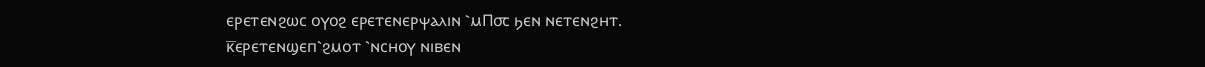ⲉⲣⲉⲧⲉⲛϩⲱⲥ ⲟⲩⲟϩ ⲉⲣⲉⲧⲉⲛⲉⲣⲯⲁⲗⲓⲛ ⳿ⲙⲠ⳪ ϧⲉⲛ ⲛⲉⲧⲉⲛϩⲏⲧ.
ⲕ̅ⲉⲣⲉⲧⲉⲛϣⲉⲡ⳿ϩⲙⲟⲧ ⳿ⲛⲥⲏⲟⲩ ⲛⲓⲃⲉⲛ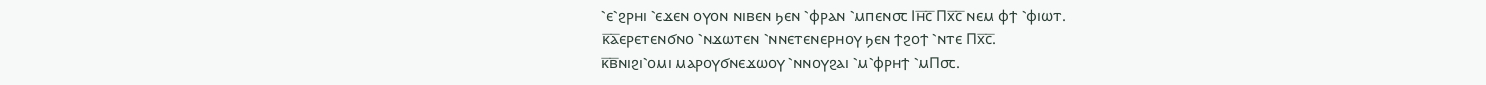⳿ⲉ⳿ϩⲣⲏⲓ ⳿ⲉϫⲉⲛ ⲟⲩⲟⲛ ⲛⲓⲃⲉⲛ ϧⲉⲛ ⳿ⲫⲣⲁⲛ ⳿ⲙⲡⲉⲛ⳪ Ⲓⲏ̅ⲥ̅ Ⲡⲭ̅ⲥ̅ ⲛⲉⲙ ⲫϯ ⳿ⲫⲓⲱⲧ.
ⲕ̅ⲁ̅ⲉⲣⲉⲧⲉⲛϭⲛⲟ ⳿ⲛϫⲱⲧⲉⲛ ⳿ⲛⲛⲉⲧⲉⲛⲉⲣⲏⲟⲩ ϧⲉⲛ ϯϩⲟϯ ⳿ⲛⲧⲉ Ⲡⲭ̅ⲥ̅.
ⲕ̅ⲃ̅ⲛⲓϩⲓ⳿ⲟⲙⲓ ⲙⲁⲣⲟⲩϭⲛⲉϫⲱⲟⲩ ⳿ⲛⲛⲟⲩϩⲁⲓ ⳿ⲙ⳿ⲫⲣⲏϯ ⳿ⲙⲠ⳪.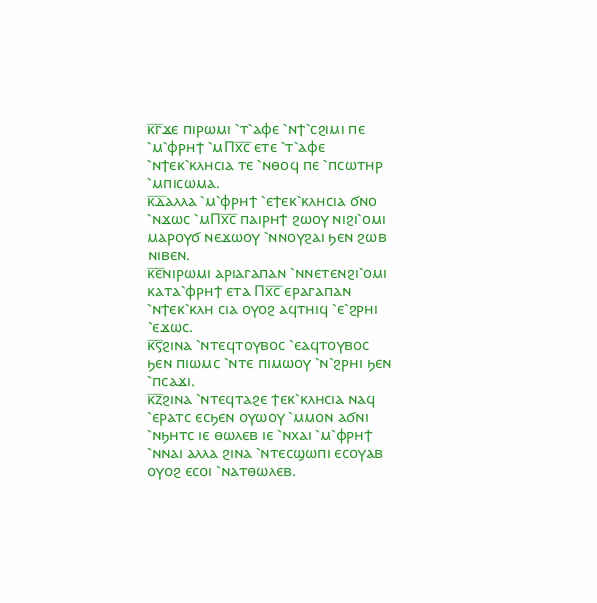ⲕ̅ⲅ̅ϫⲉ ⲡⲓⲣⲱⲙⲓ ⳿ⲧ⳿ⲁⲫⲉ ⳿ⲛϯ⳿ⲥϩⲓⲙⲓ ⲡⲉ ⳿ⲙ⳿ⲫⲣⲏϯ ⳿ⲙⲠⲭ̅ⲥ̅ ⲉⲧⲉ ⳿ⲧ⳿ⲁⲫⲉ ⳿ⲛϯⲉⲕ⳿ⲕⲗⲏⲥⲓⲁ ⲧⲉ ⳿ⲛⲑⲟϥ ⲡⲉ ⳿ⲡⲥⲱⲧⲏⲣ ⳿ⲙⲡⲓⲥⲱⲙⲁ.
ⲕ̅ⲇ̅ⲁⲗⲗⲁ ⳿ⲙ⳿ⲫⲣⲏϯ ⳿ⲉϯⲉⲕ⳿ⲕⲗⲏⲥⲓⲁ ϭⲛⲟ ⳿ⲛϫⲱⲥ ⳿ⲙⲠⲭ̅ⲥ̅ ⲡⲁⲓⲣⲏϯ ϩⲱⲟⲩ ⲛⲓϩⲓ⳿ⲟⲙⲓ ⲙⲁⲣⲟⲩϭ ⲛⲉϫⲱⲟⲩ ⳿ⲛⲛⲟⲩϩⲁⲓ ϧⲉⲛ ϩⲱⲃ ⲛⲓⲃⲉⲛ.
ⲕ̅ⲉ̅ⲛⲓⲣⲱⲙⲓ ⲁⲣⲓⲁⲅⲁⲡⲁⲛ ⳿ⲛⲛⲉⲧⲉⲛϩⲓ⳿ⲟⲙⲓ ⲕⲁⲧⲁ⳿ⲫⲣⲏϯ ⲉⲧⲁ Ⲡⲭ̅ⲥ̅ ⲉⲣⲁⲅⲁⲡⲁⲛ ⳿ⲛϯⲉⲕ⳿ⲕⲗⲏ ⲥⲓⲁ ⲟⲩⲟϩ ⲁϥⲧⲏⲓϥ ⳿ⲉ⳿ϩⲣⲏⲓ ⳿ⲉϫⲱⲥ.
ⲕ̅ⲋ̅ϩⲓⲛⲁ ⳿ⲛⲧⲉϥⲧⲟⲩⲃⲟⲥ ⳿ⲉⲁϥⲧⲟⲩⲃⲟⲥ ϧⲉⲛ ⲡⲓⲱⲙⲥ ⳿ⲛⲧⲉ ⲡⲓⲙⲱⲟⲩ ⳿ⲛ⳿ϩⲣⲏⲓ ϧⲉⲛ ⳿ⲡⲥⲁϫⲓ.
ⲕ̅ⲍ̅ϩⲓⲛⲁ ⳿ⲛⲧⲉϥⲧⲁϩⲉ ϯⲉⲕ⳿ⲕⲗⲏⲥⲓⲁ ⲛⲁϥ ⳿ⲉⲣⲁⲧⲥ ⲉⲥϧⲉⲛ ⲟⲩⲱⲟⲩ ⳿ⲙⲙⲟⲛ ⲁϭⲛⲓ ⳿ⲛϧⲏⲧⲥ ⲓⲉ ⲑⲱⲗⲉⲃ ⲓⲉ ⳿ⲛⲭⲁⲓ ⳿ⲙ⳿ⲫⲣⲏϯ ⳿ⲛⲛⲁⲓ ⲁⲗⲗⲁ ϩⲓⲛⲁ ⳿ⲛⲧⲉⲥϣⲱⲡⲓ ⲉⲥⲟⲩⲁⲃ ⲟⲩⲟϩ ⲉⲥⲟⲓ ⳿ⲛⲁⲧⲑⲱⲗⲉⲃ.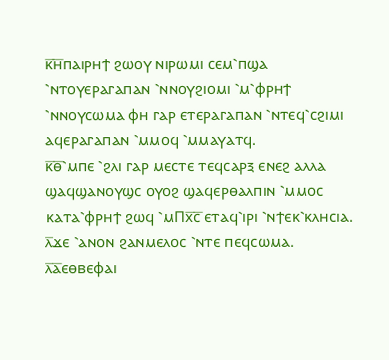ⲕ̅ⲏ̅ⲡⲁⲓⲣⲏϯ ϩⲱⲟⲩ ⲛⲓⲣⲱⲙⲓ ⲥⲉⲙ⳿ⲡϣⲁ ⳿ⲛⲧⲟⲩⲉⲣⲁⲅⲁⲡⲁⲛ ⳿ⲛⲛⲟⲩϩⲓⲟⲙⲓ ⳿ⲙ⳿ⲫⲣⲏϯ ⳿ⲛⲛⲟⲩⲥⲱⲙⲁ ⲫⲏ ⲅⲁⲣ ⲉⲧⲉⲣⲁⲅⲁⲡⲁⲛ ⳿ⲛⲧⲉϥ⳿ⲥϩⲓⲙⲓ ⲁϥⲉⲣⲁⲅⲁⲡⲁⲛ ⳿ⲙⲙⲟϥ ⳿ⲙⲙⲁⲩⲁⲧϥ.
ⲕ̅ⲑ̅⳿ⲙⲡⲉ ⳿ϩⲗⲓ ⲅⲁⲣ ⲙⲉⲥⲧⲉ ⲧⲉϥⲥⲁⲣⲝ ⲉⲛⲉϩ ⲁⲗⲗⲁ ϣⲁϥϣⲁⲛⲟⲩϣⲥ ⲟⲩⲟϩ ϣⲁϥⲉⲣⲑⲁⲗⲡⲓⲛ ⳿ⲙⲙⲟⲥ ⲕⲁⲧⲁ⳿ⲫⲣⲏϯ ϩⲱϥ ⳿ⲙⲠⲭ̅ⲥ̅ ⲉⲧⲁϥ⳿ⲓⲣⲓ ⳿ⲛϯⲉⲕ⳿ⲕⲗⲏⲥⲓⲁ.
ⲗ̅ϫⲉ ⳿ⲁⲛⲟⲛ ϩⲁⲛⲙⲉⲗⲟⲥ ⳿ⲛⲧⲉ ⲡⲉϥⲥⲱⲙⲁ.
ⲗ̅ⲁ̅ⲉⲑⲃⲉⲫⲁⲓ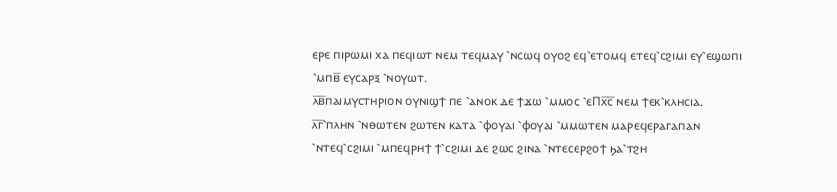ⲉⲣⲉ ⲡⲓⲣⲱⲙⲓ ⲭⲁ ⲡⲉϥⲓⲱⲧ ⲛⲉⲙ ⲧⲉϥⲙⲁⲩ ⳿ⲛⲥⲱϥ ⲟⲩⲟϩ ⲉϥ⳿ⲉⲧⲟⲙϥ ⲉⲧⲉϥ⳿ⲥϩⲓⲙⲓ ⲉⲩ⳿ⲉϣⲱⲡⲓ ⳿ⲙⲡⲃ̅ ⲉⲩⲥⲁⲣⲝ ⳿ⲛⲟⲩⲱⲧ.
ⲗ̅ⲃ̅ⲡⲁⲓⲙⲩⲥⲧⲏⲣⲓⲟⲛ ⲟⲩⲛⲓϣϯ ⲡⲉ ⳿ⲁⲛⲟⲕ ⲇⲉ ϯϫⲱ ⳿ⲙⲙⲟⲥ ⳿ⲉⲠⲭ̅ⲥ̅ ⲛⲉⲙ ϯⲉⲕ⳿ⲕⲗⲏⲥⲓⲁ.
ⲗ̅ⲅ̅⳿ⲡⲗⲏⲛ ⳿ⲛⲑⲱⲧⲉⲛ ϩⲱⲧⲉⲛ ⲕⲁⲧⲁ ⳿ⲫⲟⲩⲁⲓ ⳿ⲫⲟⲩⲁⲓ ⳿ⲙⲙⲱⲧⲉⲛ ⲙⲁⲣⲉϥⲉⲣⲁⲅⲁⲡⲁⲛ ⳿ⲛⲧⲉϥ⳿ⲥϩⲓⲙⲓ ⳿ⲙⲡⲉϥⲣⲏϯ ϯ⳿ⲥϩⲓⲙⲓ ⲇⲉ ϩⲱⲥ ϩⲓⲛⲁ ⳿ⲛⲧⲉⲥⲉⲣϩⲟϯ ϧⲁ⳿ⲧϩⲏ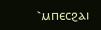⳿ⲙⲡⲉⲥϩⲁⲓ